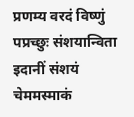प्रणम्य वरदं विष्णुं पप्रच्छुः संशयान्विता
इदानीं संशयं चेममस्माकं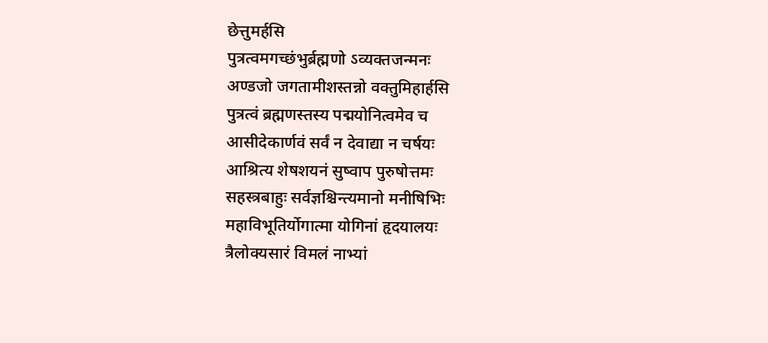छेत्तुमर्हसि
पुत्रत्वमगच्छंभुर्ब्रह्मणो ऽव्यक्तजन्मनः
अण्डजो जगतामीशस्तन्नो वक्तुमिहार्हसि
पुत्रत्वं ब्रह्मणस्तस्य पद्मयोनित्वमेव च
आसीदेकार्णवं सर्वं न देवाद्या न चर्षयः
आश्रित्य शेषशयनं सुष्वाप पुरुषोत्तमः
सहस्त्रबाहुः सर्वज्ञश्चिन्त्यमानो मनीषिभिः
महाविभूतिर्योगात्मा योगिनां हृदयालयः
त्रैलोक्यसारं विमलं नाभ्यां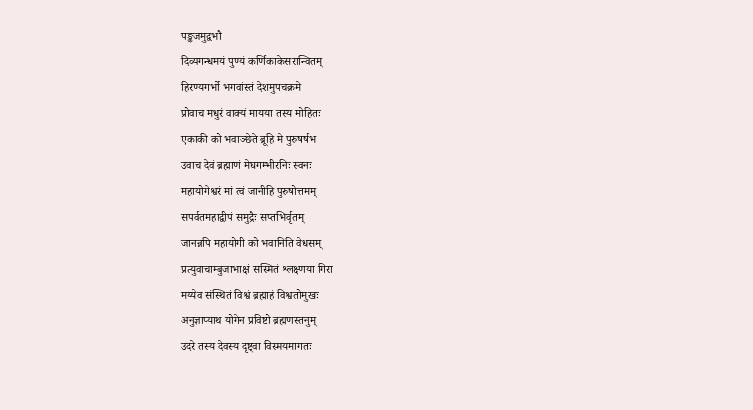पङ्कजमुद्वभौ
दिव्यगन्धमयं पुण्यं कर्णिकाकेसरान्वितम्
हिरण्यगर्भो भगवांस्तं देशमुपचक्रमे
प्रोवाच मधुरं वाक्यं मायया तस्य मोहितः
एकाकी को भवाञ्छेते ब्रूहि मे पुरुषर्षभ
उवाच देवं ब्रह्माणं मेघगम्भीरनिः स्वनः
महायोगेश्वरं मां त्वं जानीहि पुरुषोत्तमम्
सपर्वतमहाद्वीपं समुद्रैः सप्तभिर्वृतम्
जानन्नपि महायोगी को भवानिति वेधसम्
प्रत्युवाचाम्बुजाभाक्षं सस्मितं श्लक्ष्णया गिरा
मय्येव संस्थितं विश्वं ब्रह्माहं विश्वतोमुखः
अनुज्ञाप्याथ योगेन प्रविष्टो ब्रह्मणस्तनुम्
उदरे तस्य देवस्य दृष्ट्वा विस्मयमागतः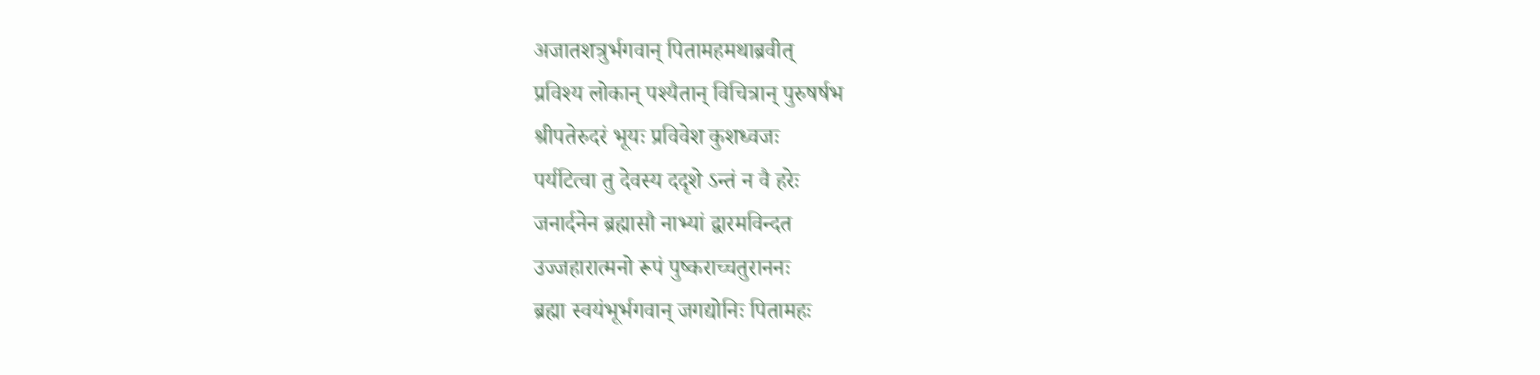अजातशत्रुर्भगवान् पितामहमथाब्रवीत्
प्रविश्य लोकान् पश्यैतान् विचित्रान् पुरुषर्षभ
श्रीपतेरुदरं भूयः प्रविवेश कुशध्वजः
पर्यटित्वा तु देवस्य ददृशे ऽन्तं न वै हरेः
जनार्दनेन ब्रह्मासौ नाभ्यां द्वारमविन्दत
उज्जहारात्मनो रूपं पुष्कराच्चतुराननः
ब्रह्मा स्वयंभूर्भगवान् जगद्योनिः पितामहः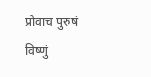प्रोवाच पुरुषं विष्णुं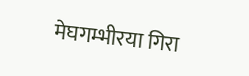मेघगम्भीरया गिरा